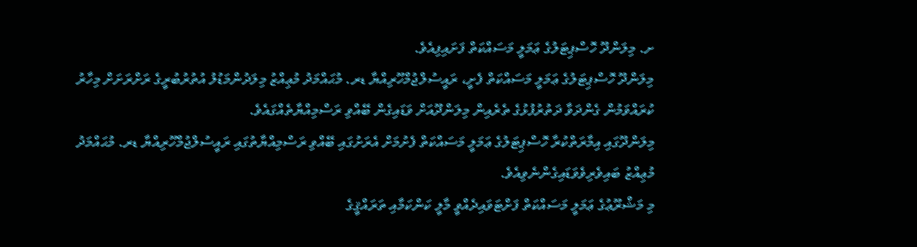ށ. މިލަންދޫ ހޮސްޕިޓަލުގެ ޢަމަލީ މަސައްކަތް ފަށައިފިއެވެ.
މިލަންދޫ ހޮސްޕިޓަލުގެ ޢަމަލީ މަސައްކަތް ފެށީ، ރައީސުލްޖުމްހޫރިއްޔާ ޑރ. މުޙައްމަދު މުޢިއްޒު މިލަދުންމަޑުލު އުތުރުބުރީގެ ރަށްރަށަށް މިހާރު ކުރައްވަމުން ގެންދަވާ ދަތުރުފުޅުގެ ތެރެއިން މިލަންދޫއަށް ވަޑައިގެން ބޭއްވި ރަސްމިއްޔާތެއްގައެވެ.
މިލަންދޫގައި އިމާރަތްކުރާ ހޮސްޕިޓަލުގެ ޢަމަލީ މަސައްކަތް ފެށުމަށް އެރަށުގައި ބޭއްވި ރަސްމިއްޔާތުގައި ރައީސުލްޖުމްހޫރިއްޔާ ޑރ. މުޙައްމަދު މުޢިއްޒު ބައިވެރިވެވަޑައިގެންނެވިއެވެ.
މި މަޝްރޫޢުގެ ޢަމަލީ މަސައްކަތް ފަށްޓަވައިދެއްވީ މާލީ ކަންކަމާއި ތަރައްޤީގެ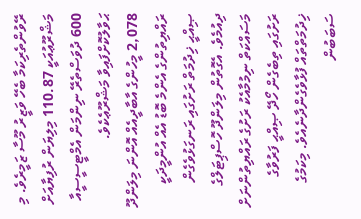ރޭވުންތެރިކަމާ ބެހޭ ވަޒީރު މޫސާ ޒަމީރެވެ. މި މަޝްރޫޢުއަކީ 110.87 މިލިޔަން ރުފިޔާއަށް 600 ދުވަސްތެރޭ ނިންމަން އެމްޓީސީސީއާ ޙަވާލުކޮށްފައިވާ މަޝްރޫޢެކެވެ.
2,078 މީހުންގެ އާބާދީއެއް އޮންނަ މިލަންދޫ ރައްޔިތުންގެ އެންމެ ބޮޑު އެއް އުންމީދަކީ ޞިއްޙީ ޚިދުމަތް ރަށުގައި ރަނގަޅުވެގެން ދިއުމެވެ. އެގޮތުން މިލަންދޫ ހޮސްޕިޓަލްގެ މަސައްކަތް ނިމުމާއެކު ރަށުގެ ރައްޔިތުންނަށް ރަށުގައި ތިބެގެން ހޯދޭ ޞިއްޙީ ފަރުވާގެ ޚިދުމަތްތައް ފުޅާވެގެންދާނެއެވެ. މިކަމުގެ ސަބަބުން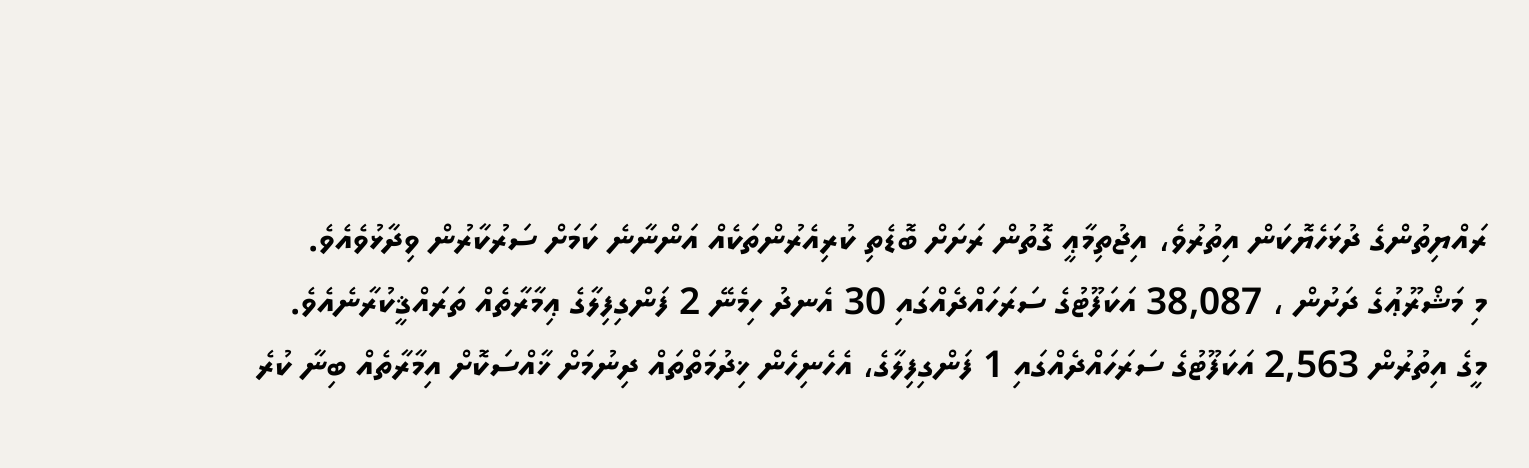ރައްޔިތުންގެ ދުޅަހެޔޮކަން އިތުރުވެ، އިޖުތިމާޢީ ގޮތުން ރަށަށް ބޮޑެތި ކުރިއެރުންތަކެއް އަންނާނެ ކަމަށް ސަރުކާރުން ވިދާޅުވެއެވެ.
މި މަޝްރޫޢުގެ ދަށުން ، 38,087 އަކަފޫޓުގެ ސަރަހައްދެއްގައި 30 އެނދު ހިމެނޭ 2 ފަންގިފިލާގެ ޢިމާރާތެއް ތަރައްޤީކުރާނެއެވެ.
މީގެ އިތުރުން 2,563 އަކަފޫޓުގެ ސަރަހައްދެއްގައި 1 ފަންގިފިލާގެ، އެހެނިހެން ޚިދުމަތްތައް ދިނުމަށް ޚާއްސަކޮށް އިމާރާތެއް ބިނާ ކުރެ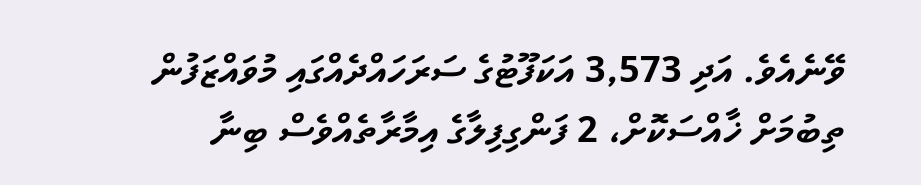ވޭނެއެވެ. އަދި 3,573 އަކަފޫޓުގެ ސަރަހައްދެއްގައި މުވައްޒަފުން ތިބުމަށް ޚާއްސަކޮށް، 2 ފަންގިފިލާގެ އިމާރާތެއްވެސް ބިނާ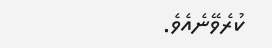ކުރެވޭނެއެވެ.